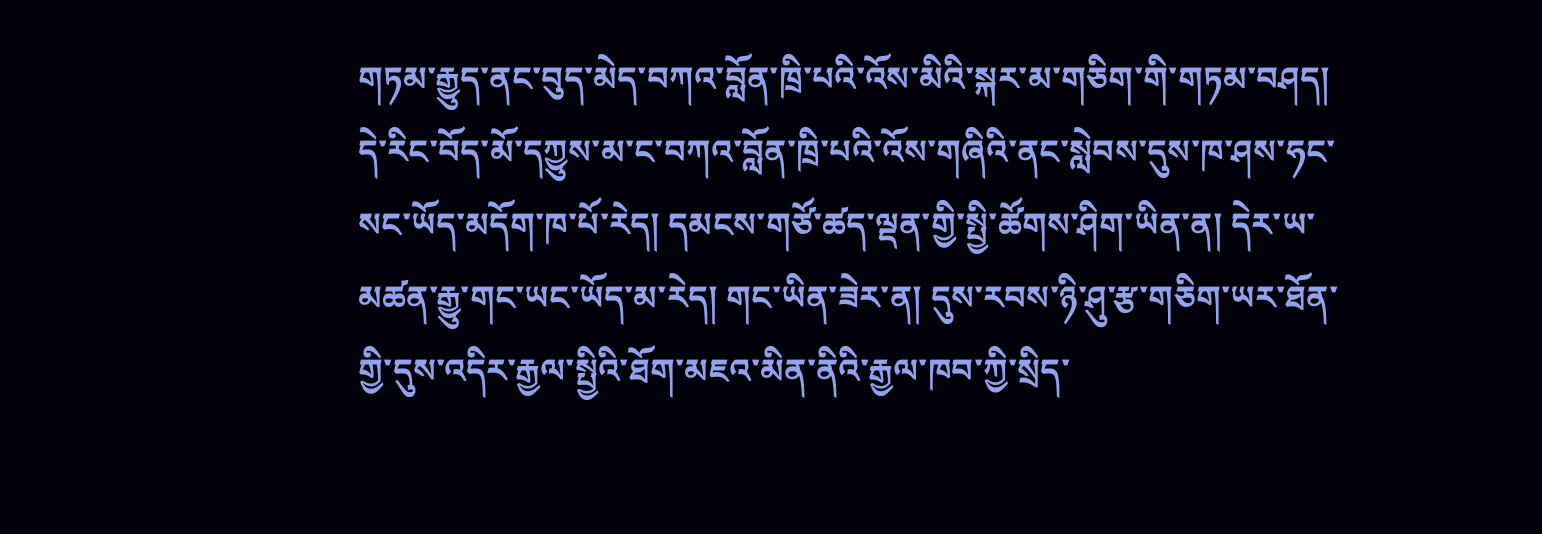གཏམ་རྒྱུད་ནང་བུད་མེད་བཀའ་བློན་ཁྲི་པའི་འོས་མིའི་སྐར་མ་གཅིག་གི་གཏམ་བཤད།
དེ་རིང་བོད་མོ་དཀྱུས་མ་ང་བཀའ་བློན་ཁྲི་པའི་འོས་གཞིའི་ནང་སླེབས་དུས་ཁ་ཤས་ཧང་སང་ཡོད་མདོག་ཁ་པོ་རེད། དམངས་གཙོ་ཚད་ལྡན་གྱི་སྤྱི་ཚོགས་ཤིག་ཡིན་ན། དེར་ཡ་མཚན་རྒྱུ་གང་ཡང་ཡོད་མ་རེད། གང་ཡིན་ཟེར་ན། དུས་རབས་ཉི་ཤུ་རྩ་གཅིག་ཡར་ཐོན་གྱི་དུས་འདིར་རྒྱལ་སྤྱིའི་ཐོག་མཇའ་མིན་ནིའི་རྒྱལ་ཁབ་ཀྱི་སྲིད་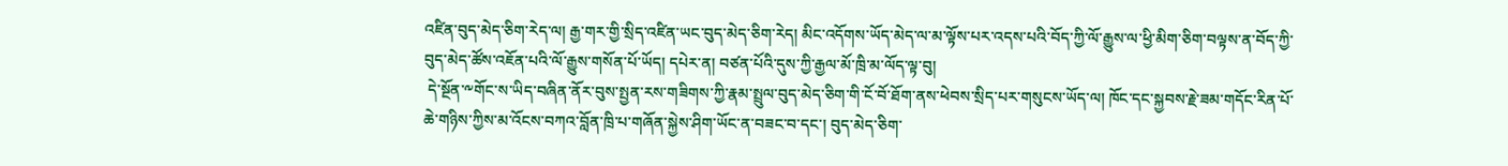འཛིན་བུད་མེད་ཅིག་རེད་ལ། རྒྱ་གར་གྱི་སྲིད་འཛིན་ཡང་བུད་མེད་ཅིག་རེད། མིང་འདོགས་ཡོད་མེད་ལ་མ་ལྟོས་པར་འདས་པའི་བོད་ཀྱི་ལོ་རྒྱུས་ལ་ཕྱི་མིག་ཅིག་བལྟས་ན་བོད་ཀྱི་བུད་མེད་ཚོས་འཇོན་པའི་ལོ་རྒྱུས་གསོན་པོ་ཡོད། དཔེར་ན། བཙན་པོའི་དུས་ཀྱི་རྒྱལ་མོ་ཁྲི་མ་ལོད་ལྟ་བུ།
 དེ་སྔོན་༸གོང་ས་ཡིད་བཞིན་ནོར་བུས་སྤྱན་རས་གཟིགས་ཀྱི་རྣམ་སྤྲུལ་བུད་མེད་ཅིག་གི་ངོ་བོ་ཐོག་ནས་ཕེབས་སྲིད་པར་གསུངས་ཡོད་ལ། ཁོང་དང་སྐྱབས་རྗེ་ཟམ་གདོང་རིན་པོ་ཆེ་གཉིས་ཀྱིས་མ་འོངས་བཀའ་བློན་ཁྲི་པ་གཞོན་སྐྱེས་ཤིག་ཡོང་ན་བཟང་བ་དང་། བུད་མེད་ཅིག་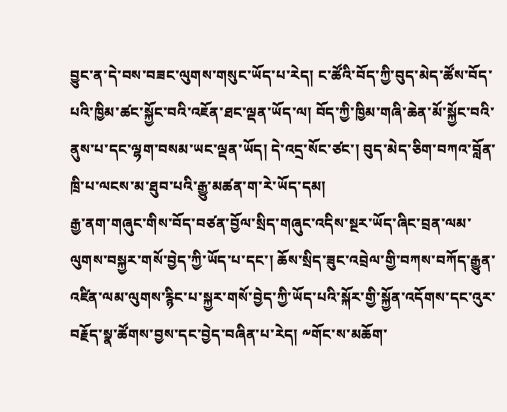བྱུང་ན་དེ་བས་བཟང་ལུགས་གསུང་ཡོད་པ་རེད། ང་ཚོའི་བོད་ཀྱི་བུད་མེད་ཚོས་བོད་པའི་ཁྱིམ་ཚང་སྐྱོང་བའི་འཇོན་ཐང་ལྡན་ཡོད་ལ། བོད་ཀྱི་ཁྱིམ་གཞི་ཆེན་མོ་སྐྱོང་བའི་ནུས་པ་དང་ལྷག་བསམ་ཡང་ལྡན་ཡོད། དེ་འདྲ་སོང་ཙང་། བུད་མེད་ཅིག་བཀའ་བློན་ཁྲི་པ་ལངས་མ་ཐུབ་པའི་རྒྱུ་མཚན་ག་རེ་ཡོད་དམ།
རྒྱ་ནག་གཞུང་གིས་བོད་བཙན་བྱོལ་སྲིད་གཞུང་འདིས་སྔར་ཡོད་ཞིང་བྲན་ལམ་ལུགས་བསྐྱར་གསོ་བྱེད་ཀྱི་ཡོད་པ་དང་། ཆོས་སྲིད་ཟུང་འབྲེལ་གྱི་བཀས་བཀོད་རྒྱུན་འཛིན་ལམ་ལུགས་རྙིང་པ་སྐྱར་གསོ་བྱེད་ཀྱི་ཡོད་པའི་སྐོར་གྱི་སྐྱོན་འདོགས་དང་འུར་བརྗོད་སྣ་ཚོགས་བྱས་དང་བྱེད་བཞིན་པ་རེད། ༸གོང་ས་མཆོག་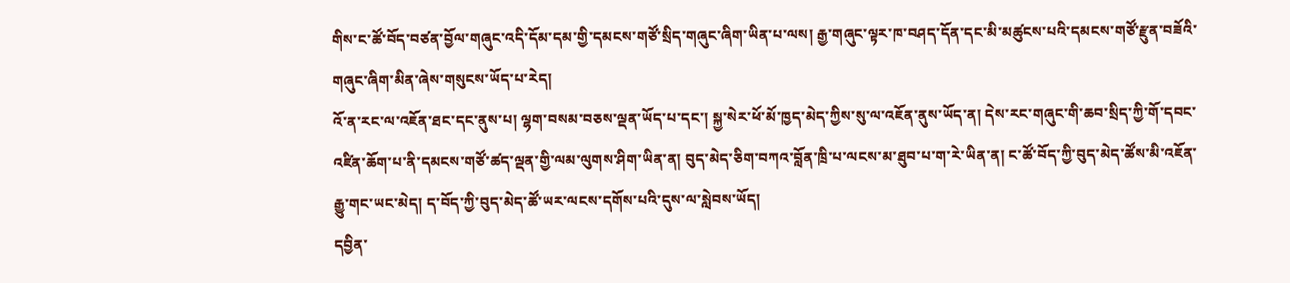གིས་ང་ཚོ་བོད་བཙན་བྱོལ་གཞུང་འདི་དོམ་དམ་གྱི་དམངས་གཙོ་སྲིད་གཞུང་ཞིག་ཡིན་པ་ལས། རྒྱ་གཞུང་ལྟར་ཁ་བཤད་དོན་དང་མི་མཚུངས་པའི་དམངས་གཙོ་རྫུན་བཟོའི་གཞུང་ཞིག་མིན་ཞེས་གསུངས་ཡོད་པ་རེད།
འོ་ན་རང་ལ་འཇོན་ཐང་དང་ནུས་པ། ལྷག་བསམ་བཅས་ལྡན་ཡོད་པ་དང་། སྐྱ་སེར་ཕོ་མོ་ཁྱད་མེད་ཀྱིས་སུ་ལ་འཇོན་ནུས་ཡོད་ན། དེས་རང་གཞུང་གི་ཆབ་སྲིད་ཀྱི་གོ་དབང་འཛིན་ཆོག་པ་ནི་དམངས་གཙོ་ཚད་ལྡན་གྱི་ལམ་ལུགས་ཤིག་ཡིན་ན། བུད་མེད་ཅིག་བཀའ་བློན་ཁྲི་པ་ལངས་མ་ཐུབ་པ་ག་རེ་ཡིན་ན། ང་ཚོ་བོད་ཀྱི་བུད་མེད་ཚོས་མི་འཇོན་རྒྱུ་གང་ཡང་མེད། ད་བོད་ཀྱི་བུད་མེད་ཚོ་ཡར་ལངས་དགོས་པའི་དུས་ལ་སླེབས་ཡོད།
དབྱིན་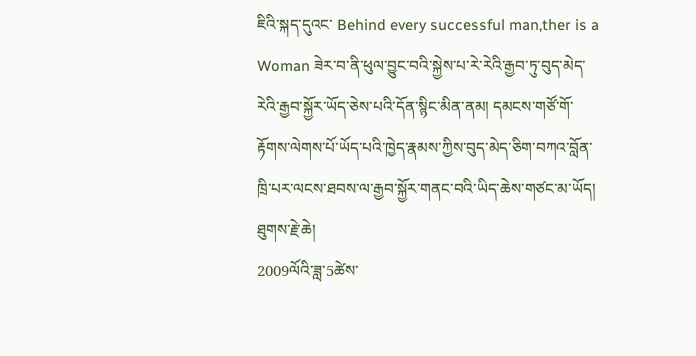ཇིའི་སྐད་དུའང་ Behind every successful man,ther is a Woman ཟེར་བ་ནི་ཕུལ་བྱུང་བའི་སྐྱེས་པ་རེ་རེའི་རྒྱབ་ཏུ་བུད་མེད་རེའི་རྒྱབ་སྐྱོར་ཡོད་ཅེས་པའི་དོན་སྙིང་མིན་ནམ། དམངས་གཙོ་གོ་རྟོགས་ལེགས་པོ་ཡོད་པའི་ཁྱེད་རྣམས་ཀྱིས་བུད་མེད་ཅིག་བཀའ་བློན་ཁྲི་པར་ལངས་ཐབས་ལ་རྒྱབ་སྐྱོར་གནང་བའི་ཡིད་ཆེས་གཙང་མ་ཡོད། ཐུགས་རྗེ་ཆེ།
2009ལོའི་ཟླ་5ཚེས་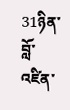31ཉིན་བློ་འཛིན་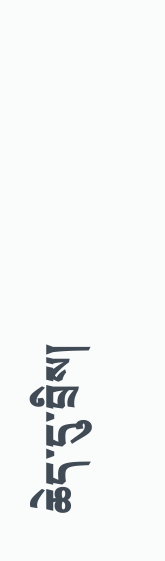ཆེད་དུ་བྲིས།